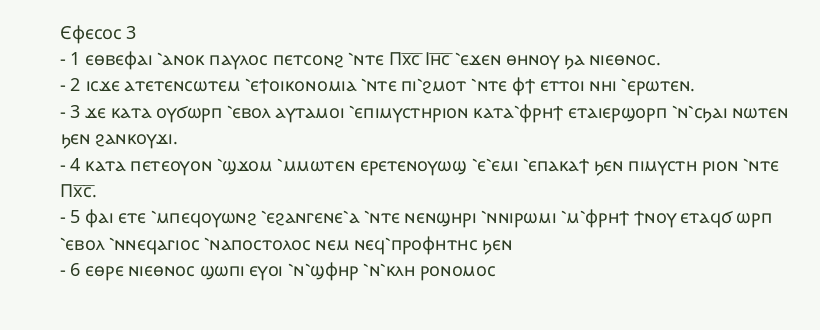Ⲉⲫⲉⲥⲟⲥ 3
- 1 ⲉⲑⲃⲉⲫⲁⲓ ⳿ⲁⲛⲟⲕ ⲡⲁⲩⲗⲟⲥ ⲡⲉⲧⲥⲟⲛϩ ⳿ⲛⲧⲉ Ⲡⲭ̅ⲥ̅ Ⲓⲏ̅ⲥ̅ ⳿ⲉϫⲉⲛ ⲑⲏⲛⲟⲩ ϧⲁ ⲛⲓⲉⲑⲛⲟⲥ.
- 2 ⲓⲥϫⲉ ⲁⲧⲉⲧⲉⲛⲥⲱⲧⲉⲙ ⳿ⲉϯⲟⲓⲕⲟⲛⲟⲙⲓⲁ ⳿ⲛⲧⲉ ⲡⲓ⳿ϩⲙⲟⲧ ⳿ⲛⲧⲉ ⲫϯ ⲉⲧⲧⲟⲓ ⲛⲏⲓ ⳿ⲉⲣⲱⲧⲉⲛ.
- 3 ϫⲉ ⲕⲁⲧⲁ ⲟⲩϭⲱⲣⲡ ⳿ⲉⲃⲟⲗ ⲁⲩⲧⲁⲙⲟⲓ ⳿ⲉⲡⲓⲙⲩⲥⲧⲏⲣⲓⲟⲛ ⲕⲁⲧⲁ⳿ⲫⲣⲏϯ ⲉⲧⲁⲓⲉⲣϣⲟⲣⲡ ⳿ⲛ⳿ⲥϧⲁⲓ ⲛⲱⲧⲉⲛ ϧⲉⲛ ϩⲁⲛⲕⲟⲩϫⲓ.
- 4 ⲕⲁⲧⲁ ⲡⲉⲧⲉⲟⲩⲟⲛ ⳿ϣϫⲟⲙ ⳿ⲙⲙⲱⲧⲉⲛ ⲉⲣⲉⲧⲉⲛⲟⲩⲱϣ ⳿ⲉ⳿ⲉⲙⲓ ⳿ⲉⲡⲁⲕⲁϯ ϧⲉⲛ ⲡⲓⲙⲩⲥⲧⲏ ⲣⲓⲟⲛ ⳿ⲛⲧⲉ Ⲡⲭ̅ⲥ̅.
- 5 ⲫⲁⲓ ⲉⲧⲉ ⳿ⲙⲡⲉϥⲟⲩⲱⲛϩ ⳿ⲉϩⲁⲛⲅⲉⲛⲉ⳿ⲁ ⳿ⲛⲧⲉ ⲛⲉⲛϣⲏⲣⲓ ⳿ⲛⲛⲓⲣⲱⲙⲓ ⳿ⲙ⳿ⲫⲣⲏϯ ϯⲛⲟⲩ ⲉⲧⲁϥϭ ⲱⲣⲡ ⳿ⲉⲃⲟⲗ ⳿ⲛⲛⲉϥⲁⲅⲓⲟⲥ ⳿ⲛⲁⲡⲟⲥⲧⲟⲗⲟⲥ ⲛⲉⲙ ⲛⲉϥ⳿ⲡⲣⲟⲫⲏⲧⲏⲥ ϧⲉⲛ
- 6 ⲉⲑⲣⲉ ⲛⲓⲉⲑⲛⲟⲥ ϣⲱⲡⲓ ⲉⲩⲟⲓ ⳿ⲛ⳿ϣⲫⲏⲣ ⳿ⲛ⳿ⲕⲗⲏ ⲣⲟⲛⲟⲙⲟⲥ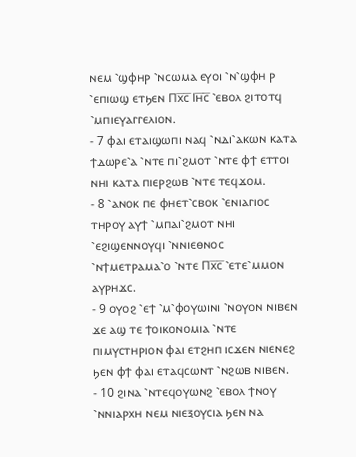ⲛⲉⲙ ⳿ϣⲫⲏⲣ ⳿ⲛⲥⲱⲙⲁ ⲉⲩⲟⲓ ⳿ⲛ⳿ϣⲫⲏ ⲣ ⳿ⲉⲡⲓⲱϣ ⲉⲧϧⲉⲛ Ⲡⲭ̅ⲥ̅ Ⲓⲏ̅ⲥ̅ ⳿ⲉⲃⲟⲗ ϩⲓⲧⲟⲧϥ ⳿ⲙⲡⲓⲉⲩⲁⲅⲅⲉⲗⲓⲟⲛ.
- 7 ⲫⲁⲓ ⲉⲧⲁⲓϣⲱⲡⲓ ⲛⲁϥ ⳿ⲛⲇⲓ⳿ⲁⲕⲱⲛ ⲕⲁⲧⲁ ϯⲇⲱⲣⲉ⳿ⲁ ⳿ⲛⲧⲉ ⲡⲓ⳿ϩⲙⲟⲧ ⳿ⲛⲧⲉ ⲫϯ ⲉⲧⲧⲟⲓ ⲛⲏⲓ ⲕⲁⲧⲁ ⲡⲓⲉⲣϩⲱⲃ ⳿ⲛⲧⲉ ⲧⲉϥϫⲟⲙ.
- 8 ⳿ⲁⲛⲟⲕ ⲡⲉ ⲫⲏⲉⲧ⳿ⲥⲃⲟⲕ ⳿ⲉⲛⲓⲁⲅⲓⲟⲥ ⲧⲏⲣⲟⲩ ⲁⲩϯ ⳿ⲙⲡⲁⲓ⳿ϩⲙⲟⲧ ⲛⲏⲓ ⳿ⲉϩⲓϣⲉⲛⲛⲟⲩϥⲓ ⳿ⲛⲛⲓⲉⲑⲛⲟⲥ ⳿ⲛϯⲙⲉⲧⲣⲁⲙⲁ⳿ⲟ ⳿ⲛⲧⲉ Ⲡⲭ̅ⲥ̅ ⳿ⲉⲧⲉ⳿ⲙⲙⲟⲛ ⲁⲩⲣⲏϫⲥ.
- 9 ⲟⲩⲟϩ ⳿ⲉϯ ⳿ⲙ⳿ⲫⲟⲩⲱⲓⲛⲓ ⳿ⲛⲟⲩⲟⲛ ⲛⲓⲃⲉⲛ ϫⲉ ⲁϣ ⲧⲉ ϯⲟⲓⲕⲟⲛⲟⲙⲓⲁ ⳿ⲛⲧⲉ ⲡⲓⲙⲩⲥⲧⲏⲣⲓⲟⲛ ⲫⲁⲓ ⲉⲧϩⲏⲡ ⲓⲥϫⲉⲛ ⲛⲓⲉⲛⲉϩ ϧⲉⲛ ⲫϯ ⲫⲁⲓ ⲉⲧⲁϥⲥⲱⲛⲧ ⳿ⲛϩⲱⲃ ⲛⲓⲃⲉⲛ.
- 10 ϩⲓⲛⲁ ⳿ⲛⲧⲉϥⲟⲩⲱⲛϩ ⳿ⲉⲃⲟⲗ ϯⲛⲟⲩ ⳿ⲛⲛⲓⲁⲣⲭⲏ ⲛⲉⲙ ⲛⲓⲉⲝⲟⲩⲥⲓⲁ ϧⲉⲛ ⲛⲁ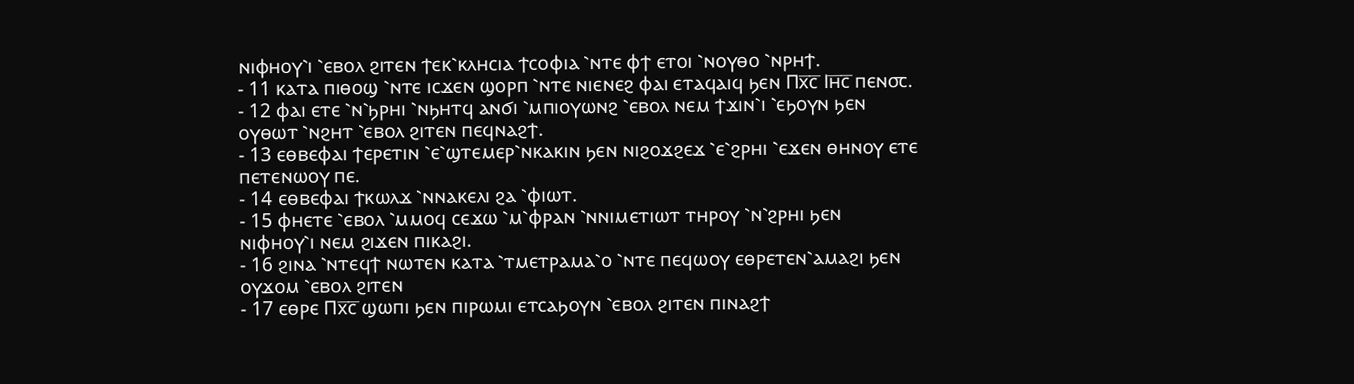ⲛⲓⲫⲏⲟⲩ⳿ⲓ ⳿ⲉⲃⲟⲗ ϩⲓⲧⲉⲛ ϯⲉⲕ⳿ⲕⲗⲏⲥⲓⲁ ϯⲥⲟⲫⲓⲁ ⳿ⲛⲧⲉ ⲫϯ ⲉⲧⲟⲓ ⳿ⲛⲟⲩⲑⲟ ⳿ⲛⲣⲏϯ.
- 11 ⲕⲁⲧⲁ ⲡⲓⲑⲟϣ ⳿ⲛⲧⲉ ⲓⲥϫⲉⲛ ϣⲟⲣⲡ ⳿ⲛⲧⲉ ⲛⲓⲉⲛⲉϩ ⲫⲁⲓ ⲉⲧⲁϥⲁⲓϥ ϧⲉⲛ Ⲡⲭ̅ⲥ̅ Ⲓⲏ̅ⲥ̅ ⲡⲉⲛ⳪.
- 12 ⲫⲁⲓ ⲉⲧⲉ ⳿ⲛ⳿ϧⲣⲏⲓ ⳿ⲛϧⲏⲧϥ ⲁⲛϭⲓ ⳿ⲙⲡⲓⲟⲩⲱⲛϩ ⳿ⲉⲃⲟⲗ ⲛⲉⲙ ϯϫⲓⲛ⳿ⲓ ⳿ⲉϧⲟⲩⲛ ϧⲉⲛ ⲟⲩⲑⲱⲧ ⳿ⲛϩⲏⲧ ⳿ⲉⲃⲟⲗ ϩⲓⲧⲉⲛ ⲡⲉϥⲛⲁϩϯ.
- 13 ⲉⲑⲃⲉⲫⲁⲓ ϯⲉⲣⲉⲧⲓⲛ ⳿ⲉ⳿ϣⲧⲉⲙⲉⲣ⳿ⲛⲕⲁⲕⲓⲛ ϧⲉⲛ ⲛⲓϩⲟϫϩⲉϫ ⳿ⲉ⳿ϩⲣⲏⲓ ⳿ⲉϫⲉⲛ ⲑⲏⲛⲟⲩ ⲉⲧⲉ ⲡⲉⲧⲉⲛⲱⲟⲩ ⲡⲉ.
- 14 ⲉⲑⲃⲉⲫⲁⲓ ϯⲕⲱⲗϫ ⳿ⲛⲛⲁⲕⲉⲗⲓ ϩⲁ ⳿ⲫⲓⲱⲧ.
- 15 ⲫⲏⲉⲧⲉ ⳿ⲉⲃⲟⲗ ⳿ⲙⲙⲟϥ ⲥⲉϫⲱ ⳿ⲙ⳿ⲫⲣⲁⲛ ⳿ⲛⲛⲓⲙⲉⲧⲓⲱⲧ ⲧⲏⲣⲟⲩ ⳿ⲛ⳿ϩⲣⲏⲓ ϧⲉⲛ ⲛⲓⲫⲏⲟⲩ⳿ⲓ ⲛⲉⲙ ϩⲓϫⲉⲛ ⲡⲓⲕⲁϩⲓ.
- 16 ϩⲓⲛⲁ ⳿ⲛⲧⲉϥϯ ⲛⲱⲧⲉⲛ ⲕⲁⲧⲁ ⳿ⲧⲙⲉⲧⲣⲁⲙⲁ⳿ⲟ ⳿ⲛⲧⲉ ⲡⲉϥⲱⲟⲩ ⲉⲑⲣⲉⲧⲉⲛ⳿ⲁⲙⲁϩⲓ ϧⲉⲛ ⲟⲩϫⲟⲙ ⳿ⲉⲃⲟⲗ ϩⲓⲧⲉⲛ
- 17 ⲉⲑⲣⲉ Ⲡⲭ̅ⲥ̅ ϣⲱⲡⲓ ϧⲉⲛ ⲡⲓⲣⲱⲙⲓ ⲉⲧⲥⲁϧⲟⲩⲛ ⳿ⲉⲃⲟⲗ ϩⲓⲧⲉⲛ ⲡⲓⲛⲁϩϯ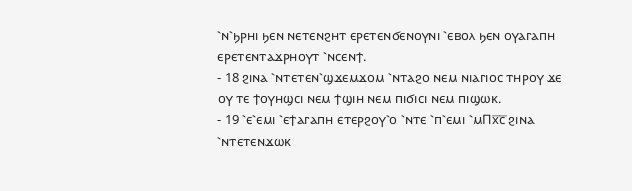⳿ⲛ⳿ϧⲣⲏⲓ ϧⲉⲛ ⲛⲉⲧⲉⲛϩⲏⲧ ⲉⲣⲉⲧⲉⲛϭⲉⲛⲟⲩⲛⲓ ⳿ⲉⲃⲟⲗ ϧⲉⲛ ⲟⲩⲁⲅⲁⲡⲏ ⲉⲣⲉⲧⲉⲛⲧⲁϫⲣⲏⲟⲩⲧ ⳿ⲛⲥⲉⲛϯ.
- 18 ϩⲓⲛⲁ ⳿ⲛⲧⲉⲧⲉⲛ⳿ϣϫⲉⲙϫⲟⲙ ⳿ⲛⲧⲁϩⲟ ⲛⲉⲙ ⲛⲓⲁⲅⲓⲟⲥ ⲧⲏⲣⲟⲩ ϫⲉ ⲟⲩ ⲧⲉ ϯⲟⲩⲏϣⲥⲓ ⲛⲉⲙ ϯϣⲓⲏ ⲛⲉⲙ ⲡⲓϭⲓⲥⲓ ⲛⲉⲙ ⲡⲓϣⲱⲕ.
- 19 ⳿ⲉ⳿ⲉⲙⲓ ⳿ⲉϯⲁⲅⲁⲡⲏ ⲉⲧⲉⲣϩⲟⲩ⳿ⲟ ⳿ⲛⲧⲉ ⳿ⲡ⳿ⲉⲙⲓ ⳿ⲙⲠⲭ̅ⲥ̅ ϩⲓⲛⲁ ⳿ⲛⲧⲉⲧⲉⲛϫⲱⲕ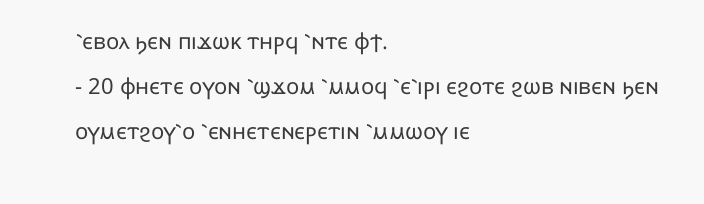⳿ⲉⲃⲟⲗ ϧⲉⲛ ⲡⲓϫⲱⲕ ⲧⲏⲣϥ ⳿ⲛⲧⲉ ⲫϯ.
- 20 ⲫⲏⲉⲧⲉ ⲟⲩⲟⲛ ⳿ϣϫⲟⲙ ⳿ⲙⲙⲟϥ ⳿ⲉ⳿ⲓⲣⲓ ⲉϩⲟⲧⲉ ϩⲱⲃ ⲛⲓⲃⲉⲛ ϧⲉⲛ ⲟⲩⲙⲉⲧϩⲟⲩ⳿ⲟ ⳿ⲉⲛⲏⲉⲧⲉⲛⲉⲣⲉⲧⲓⲛ ⳿ⲙⲙⲱⲟⲩ ⲓⲉ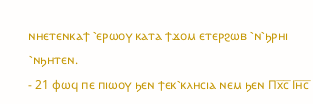ⲛⲏⲉⲧⲉⲛⲕⲁϯ ⳿ⲉⲣⲱⲟⲩ ⲕⲁⲧⲁ ϯϫⲟⲙ ⲉⲧⲉⲣϩⲱⲃ ⳿ⲛ⳿ϧⲣⲏⲓ ⳿ⲛϧⲏⲧⲉⲛ.
- 21 ⲫⲱϥ ⲡⲉ ⲡⲓⲱⲟⲩ ϧⲉⲛ ϯⲉⲕ⳿ⲕⲗⲏⲥⲓⲁ ⲛⲉⲙ ϧⲉⲛ Ⲡⲭ̅ⲥ̅ Ⲓⲏ̅ⲥ̅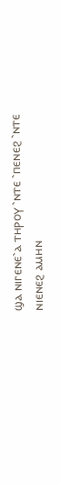ϣⲁ ⲛⲓⲅⲉⲛⲉ⳿ⲁ ⲧⲏⲣⲟⲩ ⳿ⲛⲧⲉ ⳿ⲡⲉⲛⲉϩ ⳿ⲛⲧⲉ ⲛⲓⲉⲛⲉϩ ⲁⲙⲏⲛ